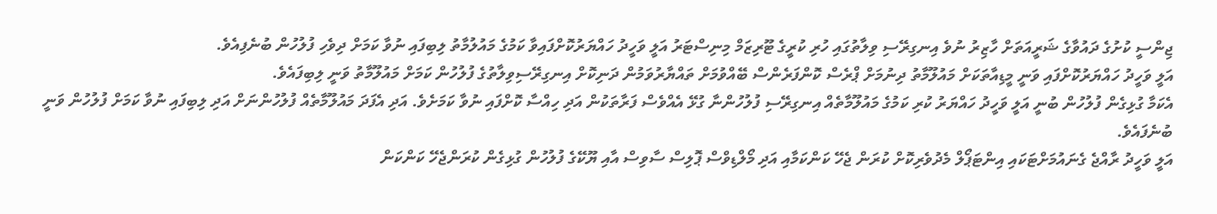ޖިންސީ ކުށުގެ ދައުވާގެ ޝަރީއަތަށް ހާޒިރު ނުވެ އިނގިރޭސި ވިލާތުގައި ހުރި ކުރީގެ ޓޫރިޒަމް މިނިސްޓަރު އަލީ ވަހީދު ހައްޔަރުކޮށްފައިވާ ކަމުގެ މައުލުމާތު ލިބިފައި ނުވާ ކަމަށް ދިވެހި ފުލުހުން ބުނެފިއެވެ.
އަލީ ވަހީދު ހައްޔަރުކޮށްފައި ވަނީ މީޑިއާތަކަށް މައުލޫމާތު ދިނުމަށް ޕްރެސް ކޮންފަރެންސް ބޭއްވުމަށް ތައްޔާރުވަމުން ދަނިކޮށް އިނގިރޭސިވިލާތުގެ ފުލުހުން ކަމަށް މައުލޫމާތު ވަނީ ލިބިފައެވެ.
އެކަމާ ގުޅިގެން ފުލުހުން ބުނީ އަލީ ވަހީދު ހައްޔަރު ކުރި ކަމުގެ މައުލޫމާތެއް އިނގިރޭސި ފުލުހުންނާ ގުޅޭ އެއްވެސް ފަރާތަކުން އަދި ހިއްސާ ކޮށްފައި ނުވާ ކަމަށެވެ. އަދި އެފަދަ މައުލޫމާތެއް ފުލުހުންނަށް އަދި ލިބިފައި ނުވާ ކަމަށް ފުލުހުން ވަނީ ބުނެފައެވެ.
އަލީ ވަހީދު ރާއްޖެ ގެނައުމަށްޓަކައި އިންޓަޕޯލް މެދުވެރިކޮށް ކުރަން ޖެހޭ ކަންކަމާއި އަދި މޯލްޑިވްސް ޕޮލިސް ސާވިސް އާއި ޔޫކޭގެ ފުލުހުން ގުޅިގެން ކުރަންޖެހޭ ކަންކަން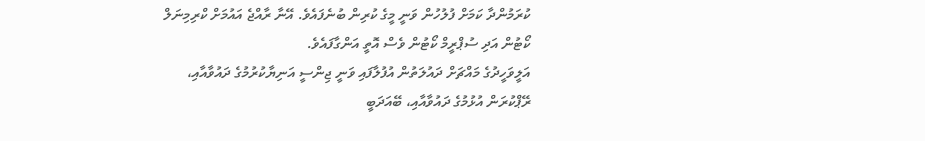ކުރަމުންދާ ކަމަށް ފުލުހުން ވަނީ މީގެ ކުރިން ބުނެފައެވެ. އޭނާ ރާއްޖެ އައުމަށް ކްރިމިނަލް ކޯޓުން އަދި ސުޕްރީމް ކޯޓުން ވެސް އޮތީ އަންގާފައެވެ.
އަލީވަހީދުގެ މައްޗަށް ދައުލަތުން އުފުލާފައި ވަނީ ޖިންސީ އަނިޔާކުރުމުގެ ދައުވާއާއި، ރޭޕްކުރަން އުޅުމުގެ ދައުވާއާއި، ބޭއަދަބީ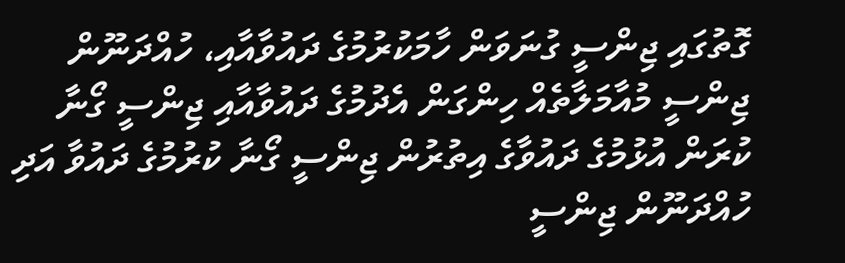ގޮތުގައި ޖިންސީ ގުނަވަން ހާމަކުރުމުގެ ދައުވާއާއި، ހުއްދަނޫން ޖިންސީ މުއާމަލާތެއް ހިންގަން އެދުމުގެ ދައުވާއާއި ޖިންސީ ގޯނާ ކުރަން އުޅުމުގެ ދައުވާގެ އިތުރުން ޖިންސީ ގޯނާ ކުރުމުގެ ދައުވާ އަދި ހުއްދަނޫން ޖިންސީ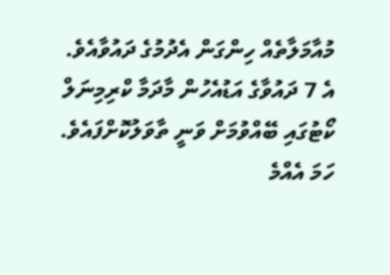މުއާމަލާތެއް ހިންގަން އެދުމުގެ ދައުވާއެވެ.
އެ 7 ދައުވާގެ އަޑުއެހުން މާދަމާ ކްރިމިނަލް ކޯޓުގައި ބޭއްވުމަށް ވަނީ ތާވަލުކޮށްފައެވެ.
ހަމަ އެއްމެ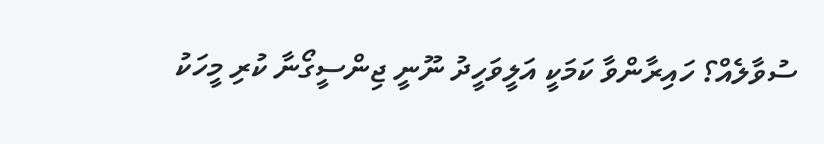ސުވާލެއް؟ ހައިރާންވާ ކަމަކީ އަލީވަހީދު ނޫނީ ޖިންސީގޯނާ ކުރި މީހަކު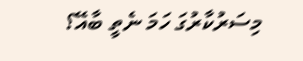މިސަރުކާރުގަ ހަމަ ނެތީ ބާއޭ؟